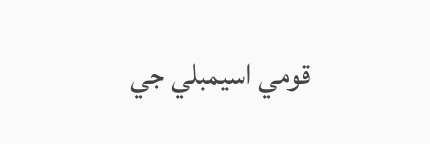قومي اسيمبلي جي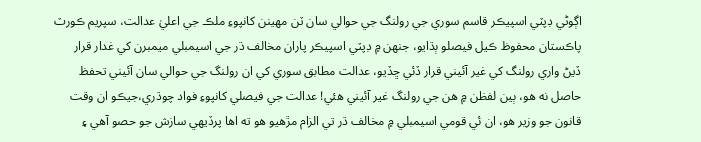اڳوڻي ڊپٽي اسپيڪر قاسم سوري جي رولنگ جي حوالي سان ٽن مهينن کانپوءِ ملڪ جي اعليٰ عدالت، سپريم ڪورٽ پاڪستان محفوظ ڪيل فيصلو ٻڌايو، جنهن ۾ ڊپٽي اسپيڪر پاران مخالف ڌر جي اسيمبلي ميمبرن کي غدار قرار ڏيڻ واري رولنگ کي غير آئيني قرار ڏئي ڇڏيو، عدالت مطابق سوري کي ان رولنگ جي حوالي سان آئيني تحفظ حاصل نه هو، ٻين لفظن ۾ هن جي رولنگ غير آئيني هئي! عدالت جي فيصلي کانپوءِ فواد چوڌري،جيڪو ان وقت قانون جو وزير هو، ان ئي قومي اسيمبلي ۾ مخالف ڌر تي الزام مڙهيو هو ته اها پرڏيهي سازش جو حصو آهي ۽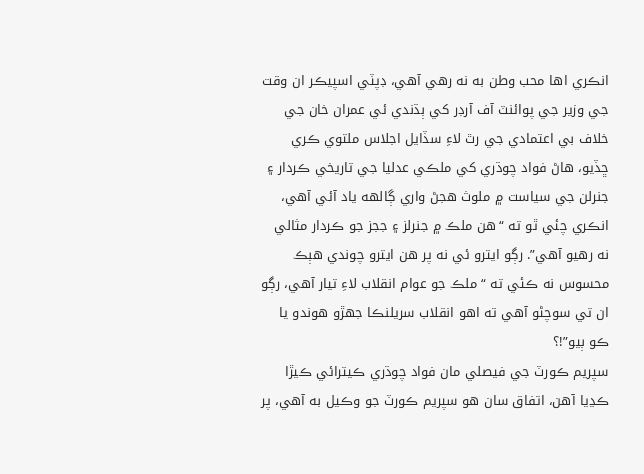انڪري اها محب وطن به نه رهي آهي، ڊپٽي اسپيڪر ان وقت جي وزير جي پوائنٽ آف آرڊر کي ٻڌندي ئي عمران خان جي خلاف بي اعتمادي جي رٿ لاءِ سڏايل اجلاس ملتوي ڪري ڇڏيو، هاڻ فواد چوڌري کي ملڪي عدليا جي تاريخي ڪردار ۽ جنرلن جي سياست ۾ ملوث هجڻ واري ڳالهه ياد آئي آهي، انڪري چئي ٿو ته “هن ملڪ ۾ جنرلز ۽ ججز جو ڪردار مثالي نه رهيو آهي”. رڳو ايترو ئي نه پر هن ايترو چوندي هٻڪ محسوس نه ڪئي ته “ملڪ جو عوام انقلاب لاءِ تيار آهي، رڳو ان تي سوچڻو آهي ته اهو انقلاب سريلنڪا جهڙو هوندو يا ڪو ٻيو”!؟
سپريم ڪورٽ جي فيصلي مان فواد چوڌري ڪيترائي ڪيڙا ڪڍيا آهن، اتفاق سان هو سپريم ڪورٽ جو وڪيل به آهي، پر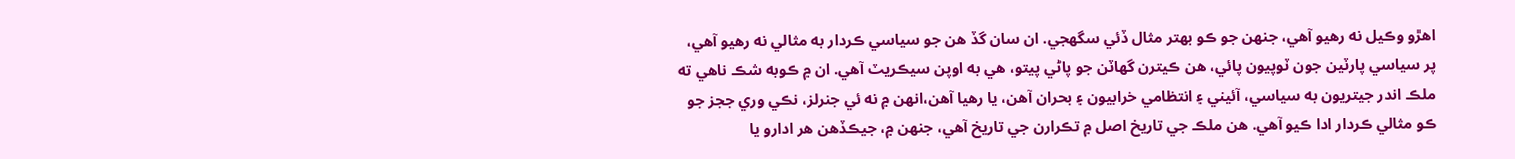اهڙو وڪيل نه رهيو آهي، جنهن جو ڪو بهتر مثال ڏئي سگهجي. ان سان گڏ هن جو سياسي ڪردار به مثالي نه رهيو آهي، پر سياسي پارٽين جون ٽوپيون پائي، هن ڪيترن گهاٽن جو پاڻي پيتو، هي به اوپن سيڪريٽ آهي. ان ۾ ڪوبه شڪ ناهي ته ملڪ اندر جيتريون به سياسي، آئيني ۽ انتظامي خرابيون ۽ بحران آهن، يا رهيا آهن،انهن ۾ نه ئي جنرلز، نڪي وري ججز جو ڪو مثالي ڪردار ادا ڪيو آهي. هن ملڪ جي تاريخ اصل ۾ تڪرارن جي تاريخ آهي، جنهن ۾، جيڪڏهن هر ادارو يا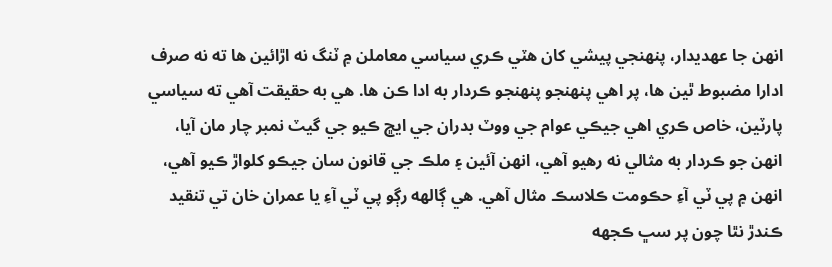انهن جا عهديدار، پنهنجي پيشي کان هٽي ڪري سياسي معاملن ۾ ٽنگ نه اڙائين ها ته نه صرف ادارا مضبوط ٿين ها، پر اهي پنهنجو پنهنجو ڪردار به ادا ڪن ها. هي به حقيقت آهي ته سياسي پارٽين، خاص ڪري اهي جيڪي عوام جي ووٽ بدران جي ايڇ ڪيو جي گيٽ نمبر چار مان آيا، انهن جو ڪردار به مثالي نه رهيو آهي، انهن آئين ۽ ملڪ جي قانون سان جيڪو کلواڙ ڪيو آهي، انهن ۾ پي ٽي آءِ حڪومت ڪلاسڪ مثال آهي. هي ڳالهه رڳو پي ٽي آءِ يا عمران خان تي تنقيد ڪندڙ نٿا چون پر سڀ ڪجهه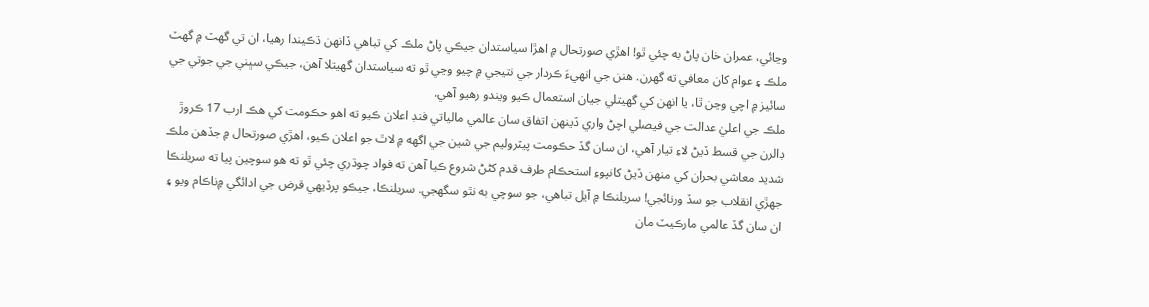وڃائي، عمران خان پاڻ به چئي ٿو! اهڙي صورتحال ۾ اهڙا سياستدان جيڪي پاڻ ملڪ کي تباهي ڏانهن ڌڪيندا رهيا، ان تي گهٽ ۾ گهٽ ملڪ ۽ عوام کان معافي ته گهرن. هنن جي انهيءَ ڪردار جي نتيجي ۾ چيو وڃي ٿو ته سياستدان گهيتلا آهن، جيڪي سڀني جي جوتي جي سائيز ۾ اچي وڃن ٿا، يا انهن کي گهيتلي جيان استعمال ڪيو ويندو رهيو آهي.
ملڪ جي اعليٰ عدالت جي فيصلي اچڻ واري ڏينهن اتفاق سان عالمي مالياتي فنڊ اعلان ڪيو ته اهو حڪومت کي هڪ ارب 17 ڪروڙ ڊالرن جي قسط ڏيڻ لاءِ تيار آهي، ان سان گڏ حڪومت پيٽروليم جي شين جي اگهه ۾ لاٿ جو اعلان ڪيو، اهڙي صورتحال ۾ جڏهن ملڪ شديد معاشي بحران کي منهن ڏيڻ کانپوءِ استحڪام طرف قدم کڻڻ شروع ڪيا آهن ته فواد چوڌري چئي ٿو ته هو سوچين پيا ته سريلنڪا جهڙي انقلاب جو سڏ ورنائجي! سريلنڪا ۾ آيل تباهي، جو سوچي به نٿو سگهجي. سريلنڪا، جيڪو پرڏيهي قرض جي ادائگي ۾ناڪام ويو ۽ ان سان گڏ عالمي مارڪيٽ مان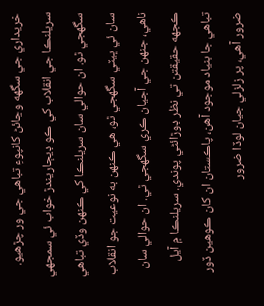خريداري جي سگهه وڃائڻ کانپوءِ تباهي جي ور چڙهيو. سريلنڪا جي انقلاب کي ڪو ڊيڄاريندڙ خواب ئي سمجهي سگهجي ٿو. ان حوالي سان سريلنڪا کي ڪنهن وڏي تباهي سان ئي ڀيٽي سگهجي ٿو، هي ڪنهن به نوعيت جو انقلاب ناهي، جنهن جي آجيان ڪري سگهجي ٿي. ان حوالي سان ڪجهه حقيقتن تي نظر ڊوڙائڻي پوندي. سريلنڪا ۾ آيل تباهي جا بنياد موجود آهن، پاڪستان ان کان ڪوهين ڏور ضرور آهي، پر زلزلي جيان لوڏا ضرور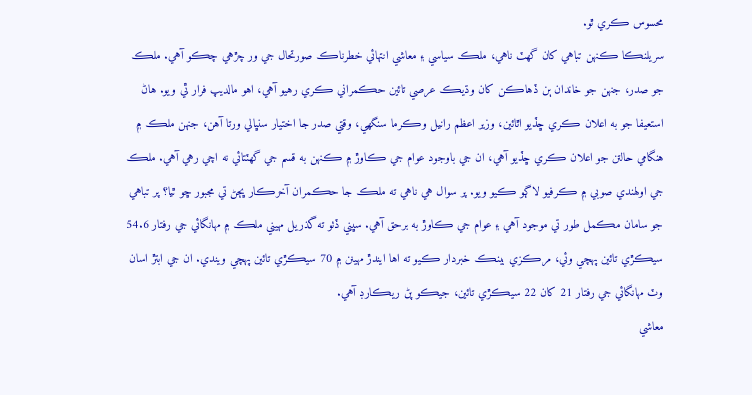محسوس ڪري ٿو.
سريلنڪا ڪنهن تباهي کان گهٽ ناهي، ملڪ سياسي ۽ معاشي انتهائي خطرناڪ صورتحال جي ور چڙهي چڪو آهي. ملڪ جو صدر، جنهن جو خاندان ٻن ڏهاڪن کان وڌيڪ عرصي تائين حڪمراني ڪري رهيو آهي، اهو مالديپ فرار ٿي ويو. هاڻ استعيفا جو به اعلان ڪري ڇڏيو اٿائين، وزير اعظم رانيل وڪرما سنگهي، وقتي صدر جا اختيار سنڀالي ورتا آهن، جنهن ملڪ ۾ هنگامي حالتن جو اعلان ڪري ڇڏيو آهي، ان جي باوجود عوام جي ڪاوڙ ۾ ڪنهن به قسم جي گهٽتائي نه اچي رهي آهي. ملڪ جي اولهندي صوبي ۾ ڪرفيو لاڳو ڪيو ويو. پر سوال هي ناهي ته ملڪ جا حڪمران آخرڪار ڀڄڻ تي مجبور ڇو ٿيا؟ پر تباهي جو سامان مڪمل طور تي موجود آهي ۽ عوام جي ڪاوڙ به برحق آهي. سڀني ڏٺو ته گذريل مهيني ملڪ ۾ مهانگائي جي رفتار 54.6 سيڪڙي تائين پهچي وئي، مرڪزي بينڪ خبردار ڪيو ته اها ايندڙ مهينن ۾ 70 سيڪڙي تائين پهچي ويندي. ان جي ابتڙ اسان وٽ مهانگائي جي رفتار 21 کان 22 سيڪڙي تائين، جيڪو پڻ ريڪارڊ آهي.
معاشي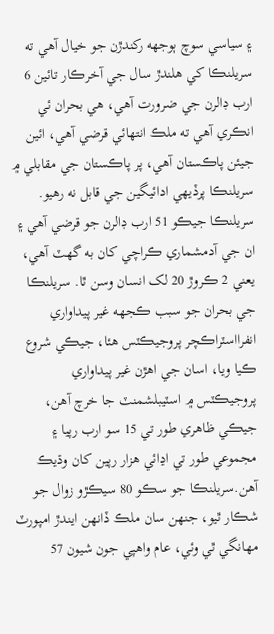۽ سياسي سوچ ٻوجهه رکندڙن جو خيال آهي ته سريلنڪا کي هلندڙ سال جي آخرڪار تائين 6 ارب ڊالرن جي ضرورت آهي، هي بحران ئي انڪري آهي ته ملڪ انتهائي قرضي آهي، ائين جيئن پاڪستان آهي، پر پاڪستان جي مقابلي ۾ سريلنڪا پرڏيهي ادائيگين جي قابل نه رهيو. سريلنڪا جيڪو 51 ارب ڊالرن جو قرضي آهي ۽ ان جي آدمشماري ڪراچي کان به گهٽ آهي، يعني 2 ڪروڙ 20 لک انسان وسن ٿا. سريلنڪا جي بحران جو سبب ڪجهه غير پيداواري انفرااسٽراڪچر پروجيڪٽس هئا، جيڪي شروع ڪيا ويا، اسان جي اهڙن غير پيداواري پروجيڪٽس ۾ اسٽيبلشمنٽ جا خرچ آهن، جيڪي ظاهري طور تي 15 سو ارب رپيا ۽ مجموعي طور تي اڍائي هزار رپين کان وڌيڪ آهن.سريلنڪا جو سڪو 80 سيڪڙو زوال جو شڪار ٿيو، جنهن سان ملڪ ڏانهن ايندڙ امپورٽ مهانگي ٿي وئي، عام واهپي جون شيون 57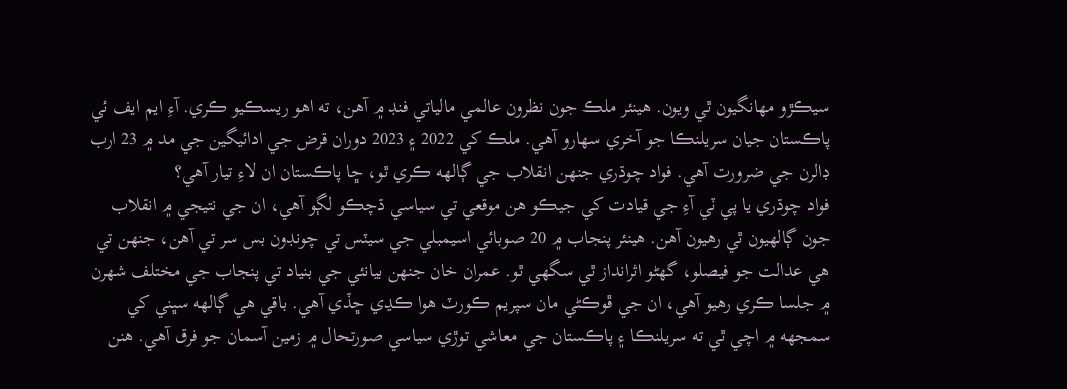سيڪڙو مهانگيون ٿي ويون. هينئر ملڪ جون نظرون عالمي مالياتي فنڊ ۾ آهن، ته اهو ريسڪيو ڪري. آءِ ايم ايف ئي پاڪستان جيان سريلنڪا جو آخري سهارو آهي. ملڪ کي 2022 ۽ 2023 دوران قرض جي ادائيگين جي مد ۾ 23 ارب ڊالرن جي ضرورت آهي. فواد چوڌري جنهن انقلاب جي ڳالهه ڪري ٿو، ڇا پاڪستان ان لاءِ تيار آهي؟
فواد چوڌري يا پي ٽي آءِ جي قيادت کي جيڪو هن موقعي تي سياسي ڌچڪو لڳو آهي، ان جي نتيجي ۾ انقلاب جون ڳالهيون ٿي رهيون آهن. هينئر پنجاب ۾ 20 صوبائي اسيمبلي جي سيٽس تي چونڊون بس سر تي آهن، جنهن تي هي عدالت جو فيصلو، گهڻو اثرانداز ٿي سگهي ٿو. عمران خان جنهن بيانئي جي بنياد تي پنجاب جي مختلف شهرن ۾ جلسا ڪري رهيو آهي، ان جي ڦوڪڻي مان سپريم ڪورٽ هوا ڪڍي ڇڏي آهي. باقي هي ڳالهه سڀني کي سمجهه ۾ اچي ٿي ته سريلنڪا ۽ پاڪستان جي معاشي توڙي سياسي صورتحال ۾ زمين آسمان جو فرق آهي. هنن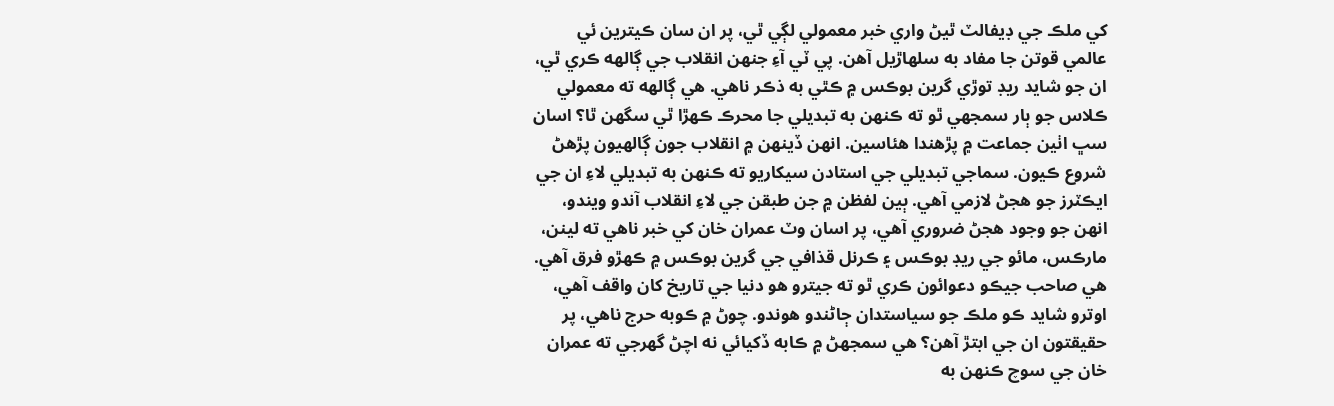کي ملڪ جي ڊيفالٽ ٿيڻ واري خبر معمولي لڳي ٿي، پر ان سان ڪيترين ئي عالمي قوتن جا مفاد به سلهاڙيل آهن. پي ٽي آءِ جنهن انقلاب جي ڳالهه ڪري ٿي، ان جو شايد ريڊ توڙي گرين بوڪس ۾ ڪٿي به ذڪر ناهي. هي ڳالهه ته معمولي ڪلاس جو ٻار سمجهي ٿو ته ڪنهن به تبديلي جا محرڪ ڪهڙا ٿي سگهن ٿا؟ اسان سڀ اٺين جماعت ۾ پڙهندا هئاسين. انهن ڏينهن ۾ انقلاب جون ڳالهيون پڙهڻ شروع ڪيون. سماجي تبديلي جي استادن سيکاريو ته ڪنهن به تبديلي لاءِ ان جي ايڪٽرز جو هجڻ لازمي آهي. ٻين لفظن ۾ جن طبقن جي لاءِ انقلاب آندو ويندو، انهن جو وجود هجڻ ضروري آهي، پر اسان وٽ عمران خان کي خبر ناهي ته لينن، مارڪس، مائو جي ريڊ بوڪس ۽ ڪرنل قذافي جي گرين بوڪس ۾ ڪهڙو فرق آهي. هي صاحب جيڪو دعوائون ڪري ٿو ته جيترو هو دنيا جي تاريخ کان واقف آهي، اوترو شايد ڪو ملڪ جو سياستدان ڄاڻندو هوندو. چوڻ ۾ ڪوبه حرج ناهي، پر حقيقتون ان جي ابتڙ آهن؟ هي سمجهڻ ۾ ڪابه ڏکيائي نه اچڻ گهرجي ته عمران خان جي سوچ ڪنهن به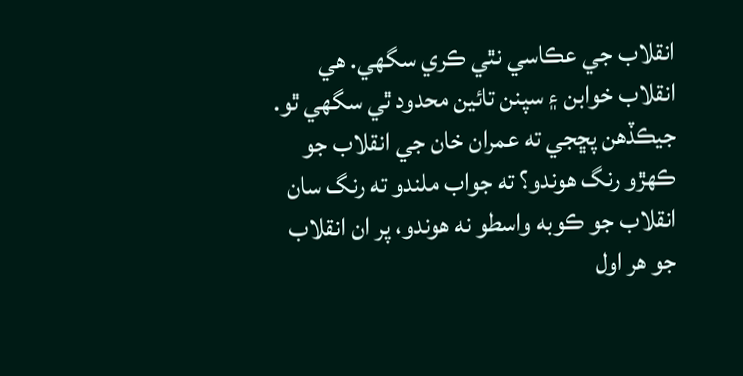انقلاب جي عڪاسي نٿي ڪري سگهي. هي انقلاب خوابن ۽ سپنن تائين محدود ٿي سگهي ٿو. جيڪڏهن پڇجي ته عمران خان جي انقلاب جو ڪهڙو رنگ هوندو؟ ته جواب ملندو ته رنگ سان انقلاب جو ڪوبه واسطو نه هوندو، پر ان انقلاب جو هر اول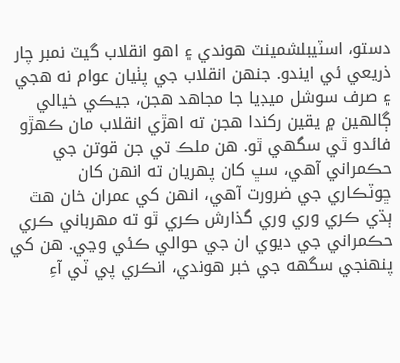دستو، اسٽيبلشمينٽ هوندي ۽ اهو انقلاب گيٽ نمبر چار ذريعي ئي ايندو. جنهن انقلاب جي پٺيان عوام نه هجي ۽ صرف سوشل ميڊيا جا مجاهد هجن، جيڪي خيالي ڳالهين ۾ يقين رکندا هجن ته اهڙي انقلاب مان ڪهڙو فائدو ٿي سگهي ٿو. هن ملڪ تي جن قوتن جي حڪمراني آهي، سڀ کان پهريان ته انهن کان ڇوٽڪاري جي ضرورت آهي، انهن کي عمران خان هٿ ٻڌي ڪري وري وري گذارش ڪري ٿو ته مهرباني ڪري حڪمراني جي ديوي ان جي حوالي ڪئي وڃي. هن کي پنهنجي سگهه جي خبر هوندي، انڪري پي ٽي آءِ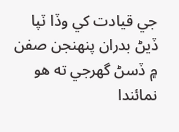جي قيادت کي وڏا ٽپا ڏيڻ بدران پنهنجن صفن ۾ ڏسڻ گهرجي ته هو نمائندا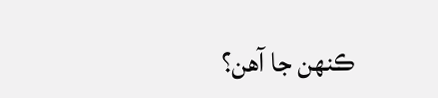ڪنهن جا آهن؟